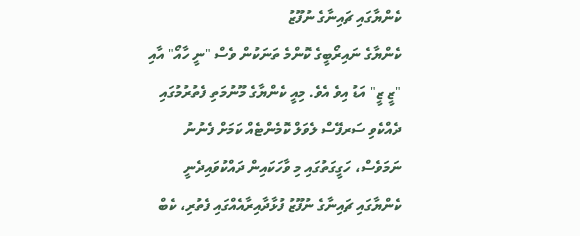ކެންޔާގައި ޗައިނާގެ ނުފޫޒު
ކެންޔާގެ ނައިރޯބީގެ ކޮންމެ ތަނަކުން ވެސް "ނީ ހާއޯ" އާއި "ޒީ ޒީ" އަޑު އިވެ އެވެ. މިއީ ކެންޔާގެ މޫނުމަތި ފެތުރުމުގައި ދެއްކެވި ސަރފޭސް ލެވަލް ކޮމެންޓެއް ކަމަށް ފެނުނު ނަމަވެސް، ހަގީގަތުގައި މި ވާހަކައިން ދައްކުވައިދެނީ ކެންޔާގައި ޗައިނާގެ ނުފޫޒު ފުޅާދާއިރާއެއްގައި ފެތުރި، ކެބް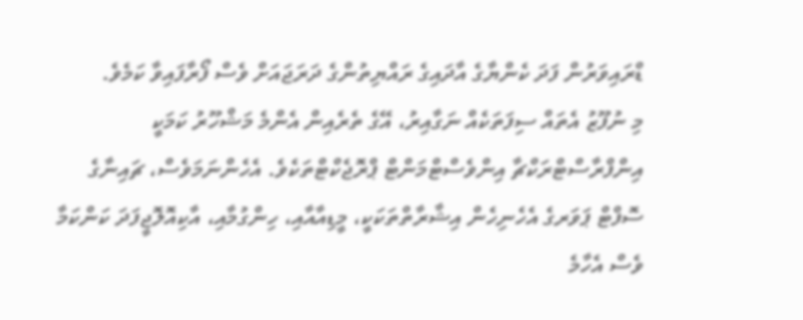ޑްރައިވަރުން ފަދަ ކެންޔާގެ އާދައިގެ ރައްޔިތުންގެ ދަރަޖައަށް ވެސް ފޯރާފައިވާ ކަމެވެ.
މި ނުފޫޒު އެތައް ސިފަތަކެއް ނަގާއިރު، އޭގެ ތެރެއިން އެންމެ މަޝްހޫރު ކަމަކީ އިންފްރާސްޓްރަކްޗާ އިންވެސްޓްމަންޓް ޕްރޮޖެކްޓްތަކެވެ. އެހެންނަމަވެސް، ޗައިނާގެ ސޮފްޓް ޕަވަރގެ އެހެނިހެން އިޝާރާތްތަކަކީ، މީޑިއާއާއި، ހިންގުމާއި، އާކިއޮލޮޖީފަދަ ކަންކަމާ ވެސް އެހާމެ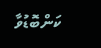ކަންބޮޑުވާ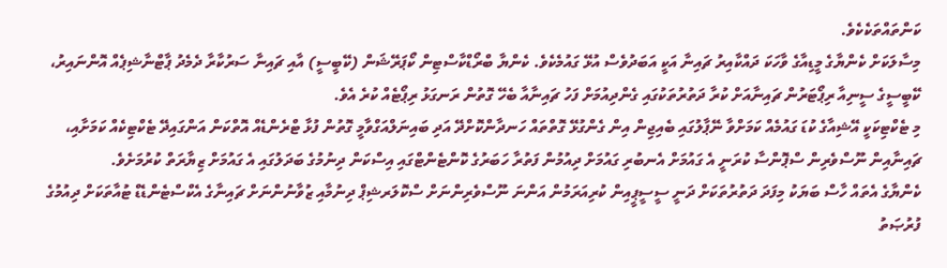ކަންތައްތަކެކެވެ.
މިސާލަކަށް ކެންޔާގެ މީޑިއާގެ ވާހަކަ ދައްކާއިރު ޗައިނާ އަކީ އަބަދުވެސް އުޅޭ ގައުމެކެވެ. ކެންޔާ ބްރޯޑްކާސްޓިން ކޯޕަރޭޝަން (ކޭބީސީ) އާއި ޗައިނާ ސަރުކާރާ ދެމެދު ޕާޓްނާޝިޕެއް އޮންނައިރު، ކޭބީސީގެ ސީނިއާ ރިޕޯޓަރުން ޗައިނާއަށް ކުރާ ދަތުރުތަކުގައި ގެންދިއުމަށް ފަހު ޗައިނާއާ ބެހޭ ގޮތުން ރަނގަޅު ރިޕޯޓެއް ކުރެ އެވެ.
މި ޓެކްޓިކަކީ އޭޝިއާގެ ކުޑަ ގައުމެއް ކަމަށްވާ ނޭޕާލުގައި ބެއިޖިން އިން ގެންގުޅޭ ގޮތްތައް ހަނދާންކޮށްދޭ އަދި ބައިނަލްއަގްވާމީ ގޮތުން ފުޅާ ޓްރެންޑެއް އޮތްކަން އަންގައިދޭ ޓެކްޓިކެއް ކަމަށާއި، ޗައިނާއިން ނޫސްވެރިން ސްޕޮންސާ ކުރަނީ އެ ގައުމަށް އެނބުރި ގައުމަށް ދިއުމުން ފަތުރާ ހަބަރުގެ ކޮންޓެންޓްގައި އިސްކަން ދިނުމުގެ ބަދަލުގައި އެ ގައުމަށް ޒިޔާރަތް ކުރުމަށެވެ.
ކެންޔާގެ އެތައް ހާސް ބަޔަކު މިފަދަ ދަތުރުތަކަށް ދަނީ ސީސީޕީއިން ކުރިއަރަމުން އަންނަ ނޫސްވެރިންނަށް ސްކޮލަރޝިޕް ދިނުމާއި ޒުވާނުންނަށް ޗައިނާގެ އެކްސްޓެންޑެޑް ޓުއާތަކަށް ދިއުމުގެ ފުރުޞަތު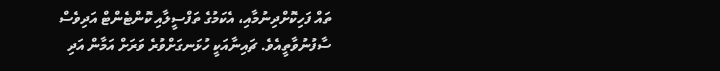ތައް ފަހިކޮށްދިނުމާއި، އެކަމުގެ ތަފްސީލާއި ކޮންޓެންޓް އަދިވެސް ސާފުނުވާތީއެވެ. ޗައިނާއަކީ ހުޅަނގަށްވުރެ ވަރަށް އަމާން އަދި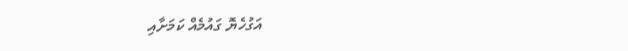އަގުހެޔޮ ގައުމެއް ކަމަށާއި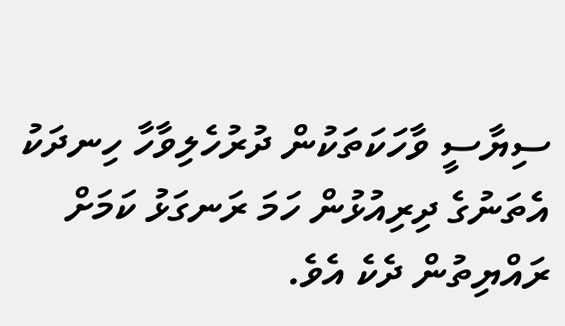ސިޔާސީ ވާހަކަތަކުން ދުރުހެލިވާހާ ހިނދަކު އެތަނުގެ ދިރިއުޅުން ހަމަ ރަނގަޅު ކަމަށް ރައްޔިތުން ދެކެ އެވެ.